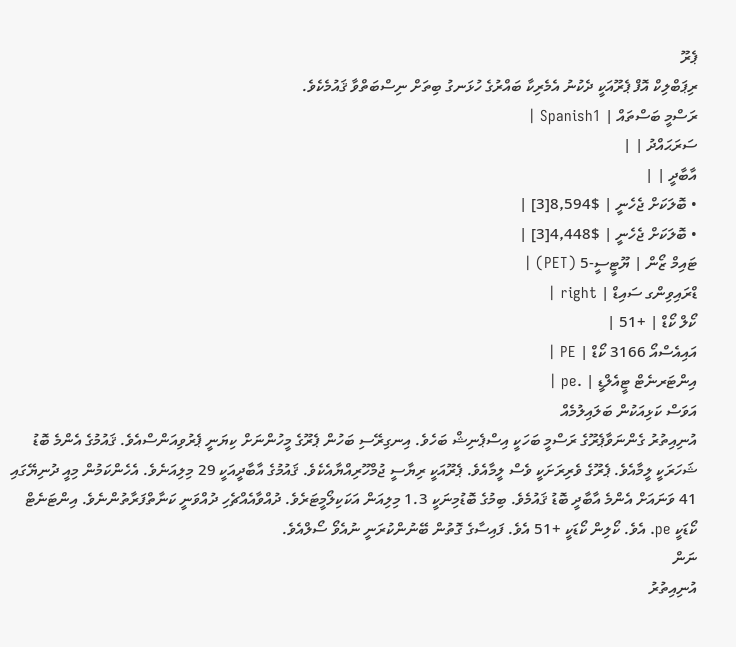ޕެރޫ
ރިޕަބްލިކް އޮފް ޕެރޫއަކީ ދެކުނު އެމެރިކާ ބައްރުގެ ހުޅަނގު ބިތަށް ނިސްބަތްވާ ޤައުމެކެވެ.
ރަސްމީ ބަސްތައް | Spanish1 |
ސަރަޙައްދު | |
އާބާދީ | |
• ބޮލަކަށް ޖެހެނީ | $8,594[3] |
• ބޮލަކަށް ޖެހެނީ | $4,448[3] |
ޓައިމް ޒޯން | ޔޫޓީސީ-5 (PET) |
ޑްރައިވިންގ ސައިޑް | right |
ކޯލް ކޯޑް | +51 |
އައިއެސްއޯ 3166 ކޯޑް | PE |
އިންޓަރނެޓް ޓީއެލްޑީ | .pe |
އަވަސް ކަޅިއަކުން ބަލައިލުމެއް
އުނިއިތުރު ގެންނަވާޕެރޫގެ ރަސްމީ ބަހަކީ އިސްޕެނިޝް ބަހެވެ. އިނގިރޭސި ބަހުން ޕެރޫގެ މީހުންނަށް ކިޔަނީ ޕެރުވިއަންސްއެވެ. ޤައުމުގެ އެންމެ ބޮޑު ޝަހަރަކީ ލީމާއެވެ. ޕެރޫގެ ވެރިރަށަކީ ވެސް ލީމާއެވެ. ޕެރޫއަކީ ރިޔާސީ ޖުމްހޫރިއްޔާއެކެވެ. ޤައުމުގެ އާބާދީއަކީ 29 މިލިއަނެވެ. އެހެންކަމުން މިއީ ދުނިޔޭގައި 41 ވަނައަށް އެންމެ އާބާދީ ބޮޑު ޤައުމެވެ. ބިމުގެ ބޮޑުމިނަކީ 1.3 މިލިއަން އަކަކިލޯމީޓަރެވެ. ދުއްވާއެއްޗެހި ދުއްވަނީ ކަނާތްފަރާތުންނެވެ. އިންޓަނެޓް ކޯޑަކީ pe. އެވެ. ކޯލިން ކޯޑަކީ +51 އެވެ. ފައިސާގެ ގޮތުން ބޭނުންކުރަނީ ނުއެވޯ ސޯލްއެވެ.
ނަން
އުނިއިތުރު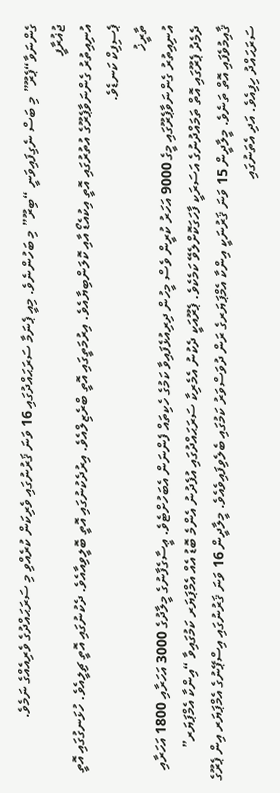ގެންނަވާ“ޕެރޫ” މި ބަސް ނެގިފައިވަނީ “ބިރޫ” މި ބަހުންނެވެ. މިއީ ޕެނަމާ ސަރަޙައްދުގައި 16 ވަނަ ޤަރުނުގައި ވެރިކަން ކުރެއްވި މި ސަރަޙައްދުގެ ވެރިއެއްގެ ނަމެވެ.
ޖުޣުރާފީ
އުނިއިތުރު ގެންނަވާޕެރޫގެ އުތުރުގައި އޮތީ އިކުއެޑޯ އާއި ކޮލަންބިޔާއެވެ. އިރުމަތީގައި އޮތީ ބްރެޒިލްއެވެ. އިރުދެކުނުގައި އޮތީ ބޮލީވިއާއެވެ. ދެކުނުގައި އޮތީ ޗިލީއެވެ. ހުޅަނގުގައި އޮތީ ޕެސިފިކް ކަނޑެވެ.
ތާރީޚު
އުނިއިތުރު ގެންނަވާޕެރޫގައި މީގެ 9000 އަހަރު ކުރީން ވެސް މީހުން ދިރިއުޅެފައިވާ ކަމުގެ ހެކިތައް ފެންނަން އެބަހުށްޓެވެ. ޢީސާގެފާނުގެ މީލާދުގެ 3000 އަހަރާއި 1800 އަހަރާއި ދެމެދު ޕެރޫގައި އޮތް ތަމައްދުނުގެ އަސަރަކީ ފާހަގަކޮށްލެވޭ ކަމެކެވެ. ޕެރޫއަކީ ދެކުނު އެމެރިކާ ސަރަޙައްދުގައި އުފެދުނު އެންމެ ބޮޑު އެއް އެމްޕަޔަރ ކަމުގައިވާ “އިންކާ އެމްޕަޔަރ” ޤާއިމުވެފައި އޮތް ތަނެވެ. މީލާދީން 15 ވަނަ ޤަރުނަކީ އިންކާ އެމްޕަޔަރގެ ރަން ދުވަސްވަރު ކަމުގައި ބެލެވިފައިވެއެވެ. މީލާދީން 16 ވަނަ ޤަރުނުގައި އިސްޕޭނުގެ އެމްޕަޔަރ އިން ޕެރޫގެ ސަރަޙައްދު ހިފިއެވެ. އަދި އެތަނުގައި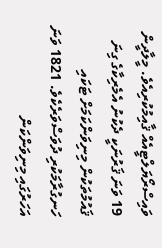ވައިސްރޯޔަލްޓީއެއް ޤާއިމުކުރިއެވެ. މީލާދީން 19 ވަނަ ޤަރުނަކީ ދެކުނު އެމެރިކާގެ ގިނަ ޤައުމުތަކުން މިނިވަންކަމަށް ޓަކައި ހަނގުރާމަކުރި ދުވަސްވަރެކެވެ. 1821 ވަނަ އަހަރުގައި މިނިވަންކަން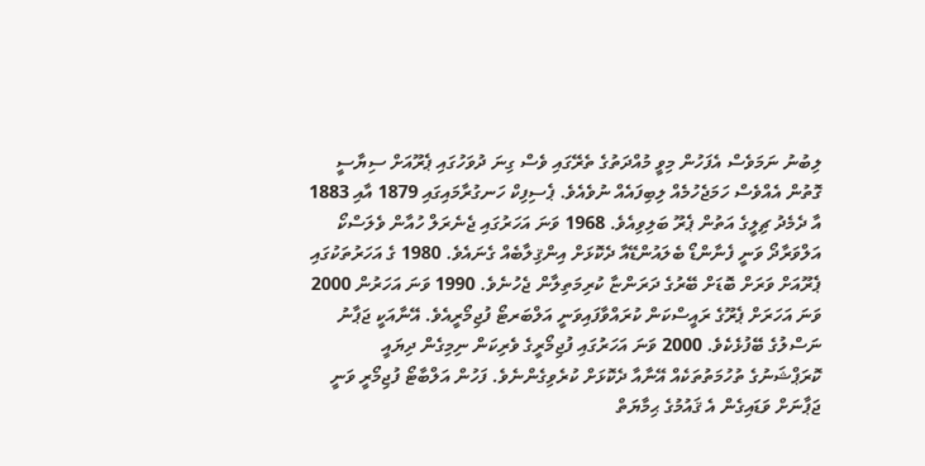ލިބުނު ނަމަވެސް އެފަހުން މިވީ މުއްދަތުގެ ތެރޭގައި ވެސް ގިނަ ދުވަހުގައި ޕެރޫއަށް ސިޔާސީ ގޮތުން އެއްވެސް ހަމަޖެހުމެއް ލިބިފައެއް ނުވެއެވެ. ޕެސިފިކް ހަނގުރާމައިގައި 1879 އާއި 1883 އާ ދެމެދު ޗިލީގެ އަތުން ޕެރޫ ބަލިވިއެވެ. 1968 ވަނަ އަހަރުގައި ޖެނެރަލް ހުއާން ވެލަސްކޯ އަލްވަރާދޯ ވަނީ ފެނާންޑޯ ބެލައުންޑޭއާ ދެކޮޅަށް އިންޤިލާބެއް ގެނައެވެ. 1980 ގެ އަހަރުތަކުގައި ޕެރޫއަށް ވަރަށް ބޮޑަށް ބޭރުގެ ދަރަންޏާ ކުރިމަތިލާން ޖެހުނެވެ. 1990 ވަނަ އަހަރުން 2000 ވަނަ އަހަރަށް ޕެރޫގެ ރައީސްކަން ކުރައްވާފައިވަނީ އަލްބަރޓޯ ފުޖިމޯރީއެވެ. އޭނާއަކީ ޖަޕާނު ނަސްލުގެ ބޭފުޅެކެވެ. 2000 ވަނަ އަހަރުގައި ފުޖިމޯރީގެ ވެރިކަން ނިމިގެން ދިޔައީ ކޮރަޕްޝަނުގެ ތުހުމަތުތަކެއް އޭނާއާ ދެކޮޅަށް ކުރެވިގެންނެވެ. ފަހުން އަލްބާޓޯ ފުޖިމޯރީ ވަނީ ޖަޕާނަށް ވަޑައިގެން އެ ޤައުމުގެ ޙިމާޔަތް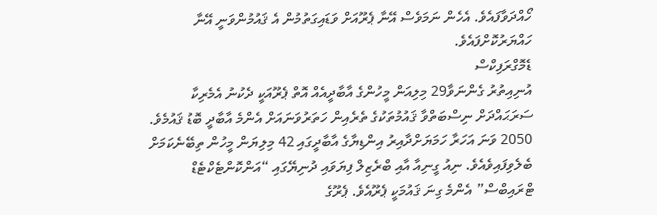ހޯއްދަވާފައެވެ. އެހެން ނަމަވެސް އޭނާ ޕެރޫއަށް ވަޑައިގަތުމުން އެ ޤައުމުންވަނީ އޭނާ ހައްޔަރުކޮށްފައެވެ.
ޑެމޮގްރަފިކްސް
އުނިއިތުރު ގެންނަވާ29 މިލިއަން މީހުންގެ އާބާދީއެއް އޮތް ޕެރޫއަކީ ދެކުނު އެމެރިކާ ސަރަޙައްދަށް ނިސްބަތްވާ ޤައުމުތަކުގެ ތެރެއިން ހަތަރުވަނައަށް އެންމެ އާބާދީ ބޮޑު ޤައުމެވެ. 2050 ވަނަ އަހަރާ ހަމަޔަށްދާއިރު އިންޑިޔާގެ އާބާދީގައި 42 މިލިޔަން މީހުން ތިބޭނެކަމަށް ބެލެވިފައިވެއެވެ. ނިއު ގީނިއާ އާއި ބްރެޒިލް ފިޔަވައި ދުނިޔޭގައި “އަންކޮންޓެކްޓެޑް ޓްރައިބްސް” އެންމެ ގިނަ ޤައުމަކީ ޕެރޫއެވެ. ޕެރޫގެ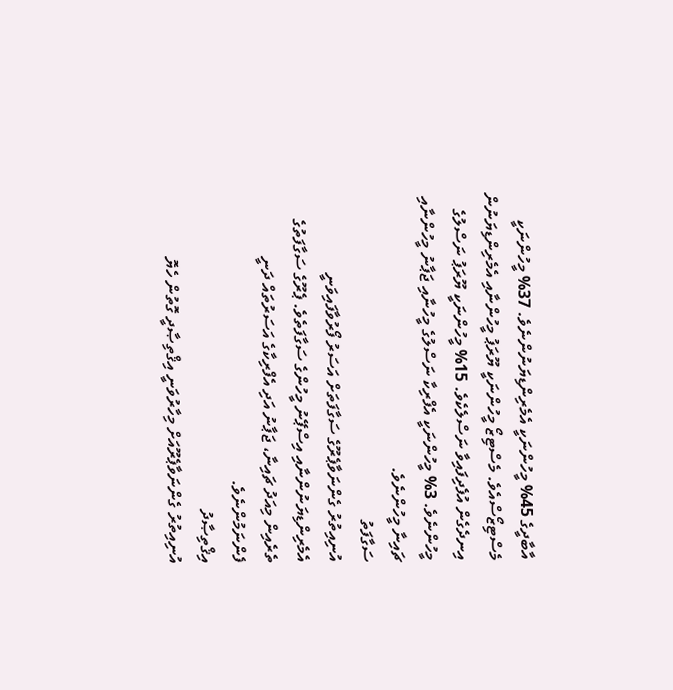އާބާދީގެ 45% މީހުންނަކީ އެމެރިންޑިޔަނުންނެވެ. 37% މީހުންނަކީ މެސްޓިޒޯސްއެވެ. މެސްޓިޒޯ މީހުންނަކީ ޔޫރަޕު މީހުންނާއި އެމެރިންޑިޔަނުން އިނދެގެން އުފެދިފައިވާ ނަސްލެކެވެ. 15% މީހުންނަކީ ޔޫރަޕު ނަސްލުގެ މީހުންނެވެ. 3% މީހުންނަކީ އެފްރިކާ ނަސްލުގެ މީހުނާއި ޖަޕާނު މީހުންނާއި ޗައިނާ މީހުންނެވެ.
ސަގާފަތު
އުނިއިތުރު ގެންނަވާޕެރޫގެ ސަގާފަތަށް އަސަރު ފޯރުވާފައިވަނީ އެމެރިންޑިޔަނުންނާއި އިސްޕޭނު މީހުންގެ ސަގާފަތެވެ. ޕެރޫގެ ސަގާފަތުގެ ތެރެއިން މިއަދު ޗައިނާ، ޖަޕާނު އަދި އެފްރިކާގެ އަސަރުތައް ދަނީ ފެންނަމުންނެވެ.
އިޤްތިޞާދު
އުނިއިތުރު ގެންނަވާޕެރޫއަށް މިހާރުވަނީ އިޤްތިޞާދީ ގޮތުން ހެޔޮ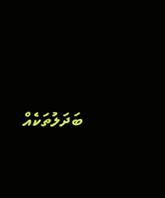ބަދަލުތަކެއް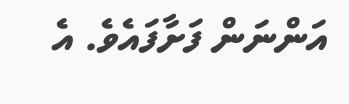އަންނަން ފަށާފައެވެ. އެ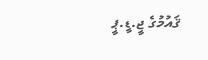ޤައުމުގެ ޖީ.ޑީ.ޕީ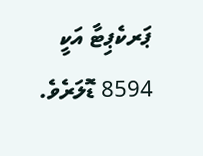ޕަރކެޕިޓާ އަކީ 8594 ޑޮލަރެވެ.